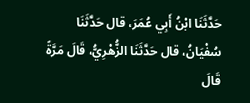حَدَّثَنَا ابْنُ أَبِي عُمَرَ، قال حَدَّثَنَا سُفْيَانُ، قال حَدَّثَنَا الزُّهْرِيُّ، قَالَ مَرَّةً قَالَ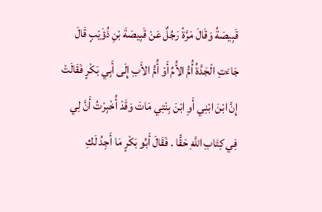قَبِيصَةُ وَقَالَ مَرَّةً رَجُلٌ عَنْ قَبِيصَةَ بْنِ ذُؤَيْبٍ قَالَ جَاءَتِ الْجَدَّةُ أُمُّ الأُمِّ أَوْ أُمُّ الأَبِ إِلَى أَبِي بَكْرٍ فَقَالَتْ إِنَّ ابْنَ ابْنِي أَوِ ابْنَ بِنْتِي مَاتَ وَقَدْ أُخْبِرْتُ أَنَّ لِي فِي كِتَابِ اللَّهِ حَقًّا . فَقَالَ أَبُو بَكْرٍ مَا أَجِدُ لَكِ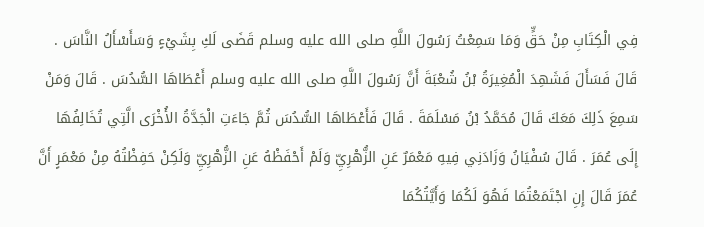فِي الْكِتَابِ مِنْ حَقٍّ وَمَا سَمِعْتُ رَسُولَ اللَّهِ صلى الله عليه وسلم قَضَى لَكِ بِشَيْءٍ وَسَأَسْأَلُ النَّاسَ . قَالَ فَسَأَلَ فَشَهِدَ الْمُغِيرَةُ بْنُ شُعْبَةَ أَنَّ رَسُولَ اللَّهِ صلى الله عليه وسلم أَعْطَاهَا السُّدُسَ . قَالَ وَمَنْ سَمِعَ ذَلِكَ مَعَكَ قَالَ مُحَمَّدُ بْنُ مَسْلَمَةَ . قَالَ فَأَعْطَاهَا السُّدُسَ ثُمَّ جَاءَتِ الْجَدَّةُ الأُخْرَى الَّتِي تُخَالِفُهَا إِلَى عُمَرَ . قَالَ سُفْيَانُ وَزَادَنِي فِيهِ مَعْمَرٌ عَنِ الزُّهْرِيِّ وَلَمْ أَحْفَظْهُ عَنِ الزُّهْرِيِّ وَلَكِنْ حَفِظْتُهُ مِنْ مَعْمَرٍ أَنَّ عُمَرَ قَالَ إِنِ اجْتَمَعْتُمَا فَهُوَ لَكُمَا وَأَيَّتُكُمَا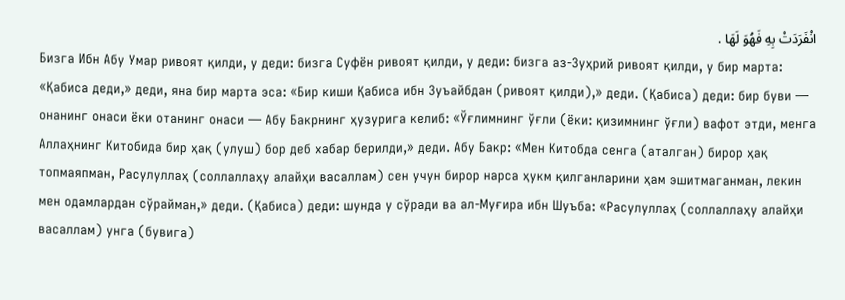انْفَرَدَتْ بِهِ فَهُوَ لَهَا .
Бизга Ибн Абу Умар ривоят қилди, у деди: бизга Суфён ривоят қилди, у деди: бизга аз-Зуҳрий ривоят қилди, у бир марта: «Қабиса деди,» деди, яна бир марта эса: «Бир киши Қабиса ибн Зуъайбдан (ривоят қилди),» деди. (Қабиса) деди: бир буви — онанинг онаси ёки отанинг онаси — Абу Бакрнинг ҳузурига келиб: «Ўғлимнинг ўғли (ёки: қизимнинг ўғли) вафот этди, менга Аллаҳнинг Китобида бир ҳақ (улуш) бор деб хабар берилди,» деди. Абу Бакр: «Мен Китобда сенга (аталган) бирор ҳақ топмаяпман, Расулуллаҳ (соллаллаҳу алайҳи васаллам) сен учун бирор нарса ҳукм қилганларини ҳам эшитмаганман, лекин мен одамлардан сўрайман,» деди. (Қабиса) деди: шунда у сўради ва ал-Муғира ибн Шуъба: «Расулуллаҳ (соллаллаҳу алайҳи васаллам) унга (бувига)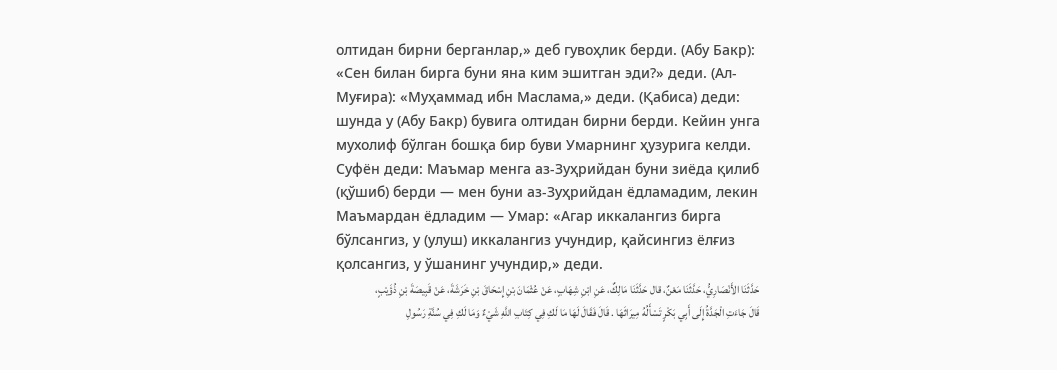олтидан бирни берганлар,» деб гувоҳлик берди. (Абу Бакр): «Сен билан бирга буни яна ким эшитган эди?» деди. (Ал-Муғира): «Муҳаммад ибн Маслама,» деди. (Қабиса) деди: шунда у (Абу Бакр) бувига олтидан бирни берди. Кейин унга мухолиф бўлган бошқа бир буви Умарнинг ҳузурига келди. Суфён деди: Маъмар менга аз-Зуҳрийдан буни зиёда қилиб (қўшиб) берди — мен буни аз-Зуҳрийдан ёдламадим, лекин Маъмардан ёдладим — Умар: «Агар иккалангиз бирга бўлсангиз, у (улуш) иккалангиз учундир, қайсингиз ёлғиз қолсангиз, у ўшанинг учундир,» деди.
حَدَّثَنَا الأَنْصَارِيُّ، حَدَّثَنَا مَعْنٌ، قال حَدَّثَنَا مَالِكٌ، عَنِ ابْنِ شِهَابٍ، عَنْ عُثْمَانَ بْنِ إِسْحَاقَ بْنِ خَرَشَةَ، عَنْ قَبِيصَةَ بْنِ ذُؤَيْبٍ، قَالَ جَاءَتِ الْجَدَّةُ إِلَى أَبِي بَكْرٍ تَسْأَلُهُ مِيرَاثَهَا . قَالَ فَقَالَ لَهَا مَا لَكِ فِي كِتَابِ اللَّهِ شَيْءٌ وَمَا لَكِ فِي سُنَّةِ رَسُولِ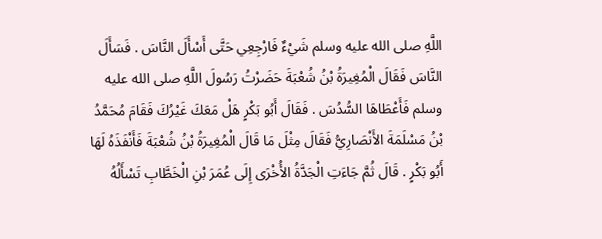اللَّهِ صلى الله عليه وسلم شَيْءٌ فَارْجِعِي حَتَّى أَسْأَلَ النَّاسَ . فَسَأَلَ النَّاسَ فَقَالَ الْمُغِيرَةُ بْنُ شُعْبَةَ حَضَرْتُ رَسُولَ اللَّهِ صلى الله عليه وسلم فَأَعْطَاهَا السُّدُسَ . فَقَالَ أَبُو بَكْرٍ هَلْ مَعَكَ غَيْرُكَ فَقَامَ مُحَمَّدُ بْنُ مَسْلَمَةَ الأَنْصَارِيُّ فَقَالَ مِثْلَ مَا قَالَ الْمُغِيرَةُ بْنُ شُعْبَةَ فَأَنْفَذَهُ لَهَا أَبُو بَكْرٍ . قَالَ ثُمَّ جَاءَتِ الْجَدَّةُ الأُخْرَى إِلَى عُمَرَ بْنِ الْخَطَّابِ تَسْأَلُهُ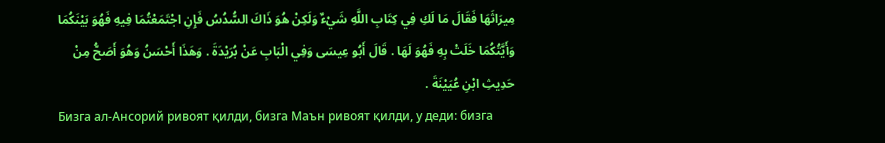مِيرَاثَهَا فَقَالَ مَا لَكِ فِي كِتَابِ اللَّهِ شَيْءٌ وَلَكِنْ هُوَ ذَاكَ السُّدُسُ فَإِنِ اجْتَمَعْتُمَا فِيهِ فَهُوَ بَيْنَكُمَا وَأَيَّتُكُمَا خَلَتْ بِهِ فَهُوَ لَهَا . قَالَ أَبُو عِيسَى وَفِي الْبَابِ عَنْ بُرَيْدَةَ . وَهَذَا أَحْسَنُ وَهُوَ أَصَحُّ مِنْ حَدِيثِ ابْنِ عُيَيْنَةَ .
Бизга ал-Ансорий ривоят қилди, бизга Маън ривоят қилди, у деди: бизга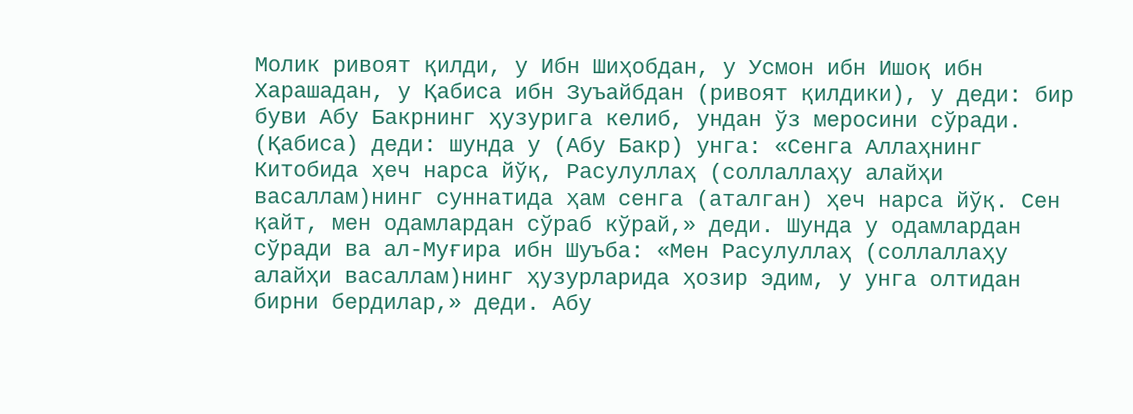Молик ривоят қилди, у Ибн Шиҳобдан, у Усмон ибн Ишоқ ибн Харашадан, у Қабиса ибн Зуъайбдан (ривоят қилдики), у деди: бир буви Абу Бакрнинг ҳузурига келиб, ундан ўз меросини сўради. (Қабиса) деди: шунда у (Абу Бакр) унга: «Сенга Аллаҳнинг Китобида ҳеч нарса йўқ, Расулуллаҳ (соллаллаҳу алайҳи васаллам)нинг суннатида ҳам сенга (аталган) ҳеч нарса йўқ. Сен қайт, мен одамлардан сўраб кўрай,» деди. Шунда у одамлардан сўради ва ал-Муғира ибн Шуъба: «Мен Расулуллаҳ (соллаллаҳу алайҳи васаллам)нинг ҳузурларида ҳозир эдим, у унга олтидан бирни бердилар,» деди. Абу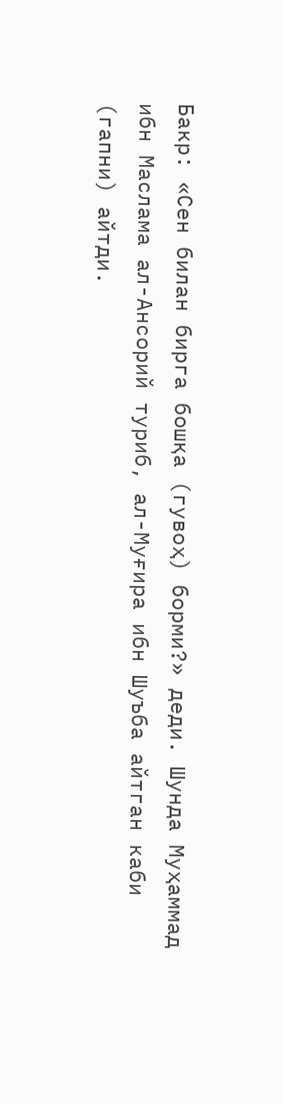Бакр: «Сен билан бирга бошқа (гувоҳ) борми?» деди. Шунда Муҳаммад ибн Маслама ал-Ансорий туриб, ал-Муғира ибн Шуъба айтган каби (гапни) айтди.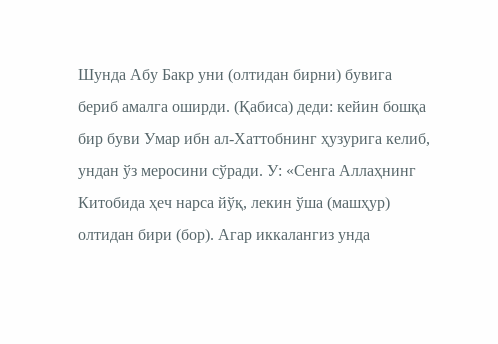Шунда Абу Бакр уни (олтидан бирни) бувига бериб амалга оширди. (Қабиса) деди: кейин бошқа бир буви Умар ибн ал-Хаттобнинг ҳузурига келиб, ундан ўз меросини сўради. У: «Сенга Аллаҳнинг Китобида ҳеч нарса йўқ, лекин ўша (машҳур) олтидан бири (бор). Агар иккалангиз унда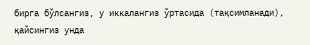бирга бўлсангиз, у иккалангиз ўртасида (тақсимланади), қайсингиз унда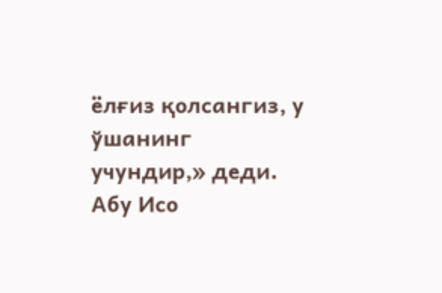ёлғиз қолсангиз, у ўшанинг учундир,» деди. Абу Исо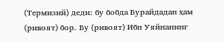(Термизий) деди: бу бобда Бурайдадан ҳам (ривоят) бор. Бу (ривоят) Ибн Уяйнанинг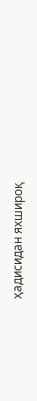ҳадисидан яхшироқ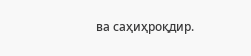ва саҳиҳроқдир.